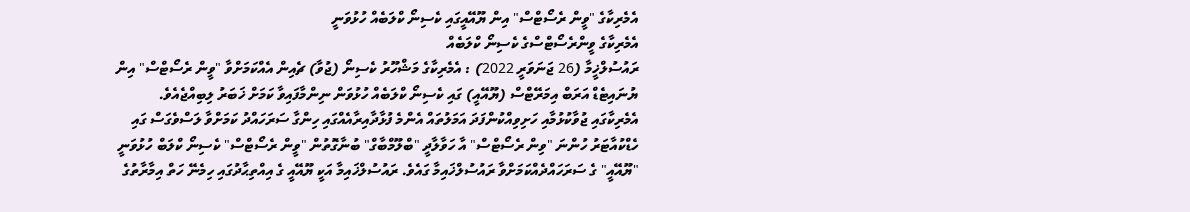އެމެރިކާގެ "ވީން ރެސޯޓްސް" އިން ޔޫއޭއީގައި ކެސިނޯ ކްލަބެއް ހުޅުވަނީ
އެމެރިކާގެ ވީންރެސޯޓްސްގެ ކެސިނޯ ކްލަބެއް
ރައުސުލްޚީމާ (26 ޖަނަވަރީ 2022) : އެމެރިކާގެ މަޝްހޫރު ކެސިނޯ (ޖުވާ) ޗެއިން އެއްކަމަށްވާ "ވީން ރެސޯޓްސް" އިން ޔުނައިޓެޑް އަރަބް އިމަރޭޓްސް (ޔޫއޭއީ) ގައި ކެސިނޯ ކްލަބެއް ހުޅުވަން ނިންމާފައިވާ ކަމަށް ޚަބަރު ލިބިއްޖެއެވެ.
އެމެރިކާގައި ޖުވާކުޅުމާއި ހަށިވިއްކުންފަދަ އަމަލުތައް އެންމެ ފުޅާދާއިރާއެއްގައި ހިންގާ ސަރަހައްދު ކަމަށްވާ ލަސްވެގަސް ގައި ހެޑްކުއާޓަރު ހުންނަ "ވިން ރެސޯޓްސް" އާ ހަވާލާދީ "ބްލޫމްބާގް" ބުނާގޮތުން "ވީން ރެސޯޓްސް" ކެސިނޯ ކްލަބް ހުޅުވަނީ "ޔޫއޭއީ" ގެ ސަރަހައްދެއްކަމަށްވާ ރައުސުލްޚައިމާ ގައެވެ. ރައުސުލްޚައިމާ އަކީ ޔޫއޭއީ ގެ އިއްތިޙާދުގައި ހިމެނޭ ހަތް އިމާރާތުގެ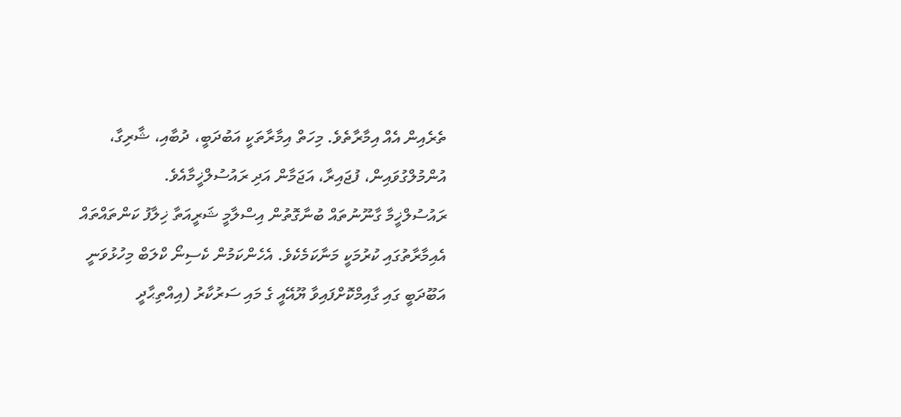ތެރެއިން އެއް އިމާރާތެވެ. މިހަތް އިމާރާތަކީ އަބުދަބީ، ދުބާއި، ޝާރިގާ، އުންމުލްގުވައިން، ފުޖައިރާ، އަޖަމާން އަދި ރައުސުލްޚީމާއެވެ.
ރައުސުލްޚީމާ ގާނޫނުތައް ބުނާގޮތުން އިސްލާމީ ޝަރީއަތާ ޚިލާފު ކަންތައްތައް އެއިމާރާތުގައި ކުރުމަކީ މަނާކަމެކެވެ. އެހެންކަމުން ކެސިނޯ ކްލަބް މިހުޅުވަނީ އަބޫދަބީ ގައި ގާއިމްކޮށްފައިވާ ޔޫއޭއީ ގެ މައި ސަރުކާރު (އިއްތިޙާދީ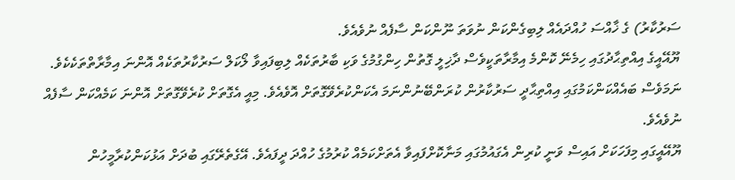ސަރުކާރު) ގެ ޚާއްސަ ހުއްދައެއް ލިބިގެންކަން ނުވަތަ ނޫންކަން ސާފެއް ނުވެއެވެ.
ޔޫއޭއީގެ އިއްތިޙާދުގައި ހިމެނޭ ކޮންމެ އިމާރާތަކީވެސް ދާޚިލީ ގޮތުން ހިންގުމުގެ ވަކި ބާރުތަކެއް ލިބިފައިވާ ލޯކަލް ސަރުކާރުތަކެއް އޮންނަ އިމާރާތްތަކެކެވެ. ނަމަވެސް ބައެއްކަންކަމުގައި އިއްތިޙާދީ ސަރުކާރުން ކުރަންބޭނުންނަމަ އެކަންކުރެވޭގޮތަށް އޮވެއެވެ. މިއީ އެގޮތަށް ކުރެވޭގޮތަށް އޮންނަ ކަމެއްކަން ސާފެއް ނުވެއެވެ.
ޔޫއޭއީގައި މިފަހަކަށް އައިސް ވަނީ ކުރިން އެގައުމުގައި މަނާކޮށްފައިވާ އެތަށްކަމެއް ކުރުމުގެ ހުއްދަ ދީފައެވެ. އޭގެތެރޭގައި ބުދަށް އަޅުކަންކުރާމީހުން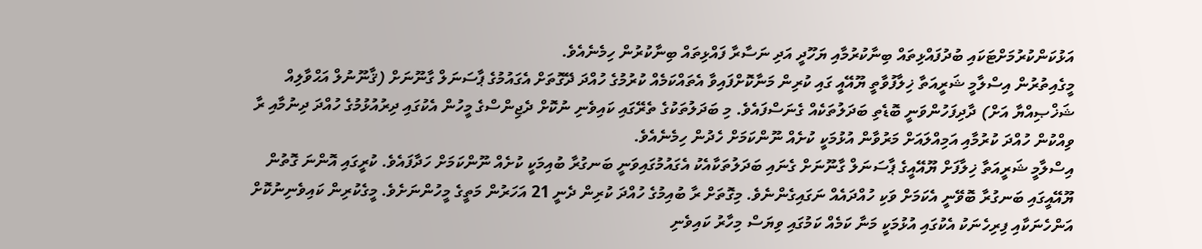އަޅުކަންކުރުމަށްޓަކައި ބުދުފައްޅިތައް ބިނާކުރުމާއި ޔަހޫދީ އަދި ނަސާރާ ފައްޅިތައް ބިނާކުރުން ހިމެނެއެވެ.
މީގެއިތުރުން އިސްލާމީ ޝަރީއަތާ ޚިލާފުވާތީ ޔޫއޭއީ ގައި ކުރިން މަނާކޮށްފައިވާ އެތައްކަމެއް ކުރުމުގެ ހުއްދަ ދޭގޮތަށް އެގައުމުގެ ޕާސަނަލް ގާނޫނަށް (ޤާނޫނުލް އަޙްވާލިއް ޝަޚްޞިއްޔާ އަށް) ދާދިފަހުންވަނީ ބޮޑެތި ބަދަލުތަކެއް ގެނަސްފައެވެ. މި ބަދަލުތަކުގެ ތެރޭގައި ކައިވެނި ނުކޮށް ދެޖިންސްގެ މީހުން އެކުގައި ދިރުއުޅުމުގެ ހުއްދަ ދިނުމާއި ރާ ވިއްކުން ހުއްދަ ކުރުމާއި އަމިއްލައަށް މަރުވާން އުޅުމަކީ ކުށެއް ނޫންކަމަށް ހެދުން ހިމެނެއެވެ.
އިސްލާމީ ޝަރީއަތާ ޚިލާފަށް ޔޫއޭއީގެ ޕާސަނަލް ގާނޫނަށް ގެނައި ބަދަލުތަކާއެކު އެގައުމުގައިވަނީ ބަނގުރާ ބުއިމަކީ ކުށެއް ނޫންކަމަށް ހަދާފައެވެ. ކުރީގައި އޮންނަ ގޮތުން ޔޫއޭއީގައި ބަނގުރާ ބޮވޭނީ އެކަމަށް ވަކި ހުއްދައެއް ނަގައިގެންނެވެ. މިގޮތަށް ރާ ބުއިމުގެ ހުއްދަ ކުރިން ދެނީ 21 އަހަރުން މަތީގެ މީހުންނަށެވެ. މީގެކުރިން ކައިވެނިނުކޮށް އަންހެނަކާއި ފިރިހެނަކު އެކުގައި އުޅުމަކީ މަނާ ކަމެއް ކަމުގައި ވިޔަސް މިހާރު ކައިވެނި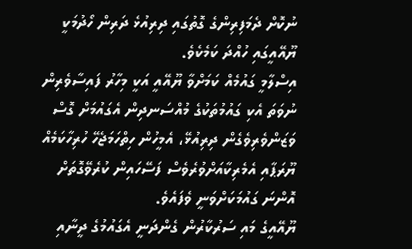ނުކޮށް ދެމަފިރިންގެ ގޮތުގައި ދިރިއުޅެ ދަރިން ހޯދުމަކީ ޔޫއޭއީގައި ހުއްދަ ކަމެކެވެ.
އިސްލާމީ ގައުމެއް ކަމަށްވާ ޔޫއޭއީ އަކީ މިހާރު ފައިސާވެރިން ނުވަތަ އެކި ގައުމުތަކުގެ މުއްސަނދިން އެގައުމަށް ގޮސް ވަޒަންވެރިވެގެން ދިރިއުޅޭ، އެމީހުން ހިތްހަމަޖެހޭ ހުރިހާކަމެއް ޔޫރަޕާއި އެމެރިކާއަށްވުރެވެސް ފަސޭހައިން ކުރެވޭގޮތަށް އޮންނަ ގައުމަކަށްވަނީ ވެފައެވެ.
ޔޫއޭއީގެ މައި ސަރުކާރުން ގެންދަނީ އެގައުމުގެ ދީނާއި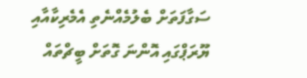ސަގާފަތަށް ބެލުމެއްނެތި އެމެރިކާއާއި ޔޫރަޕްގައި އޮންނަ ގޮތަށް ބީޗްތައް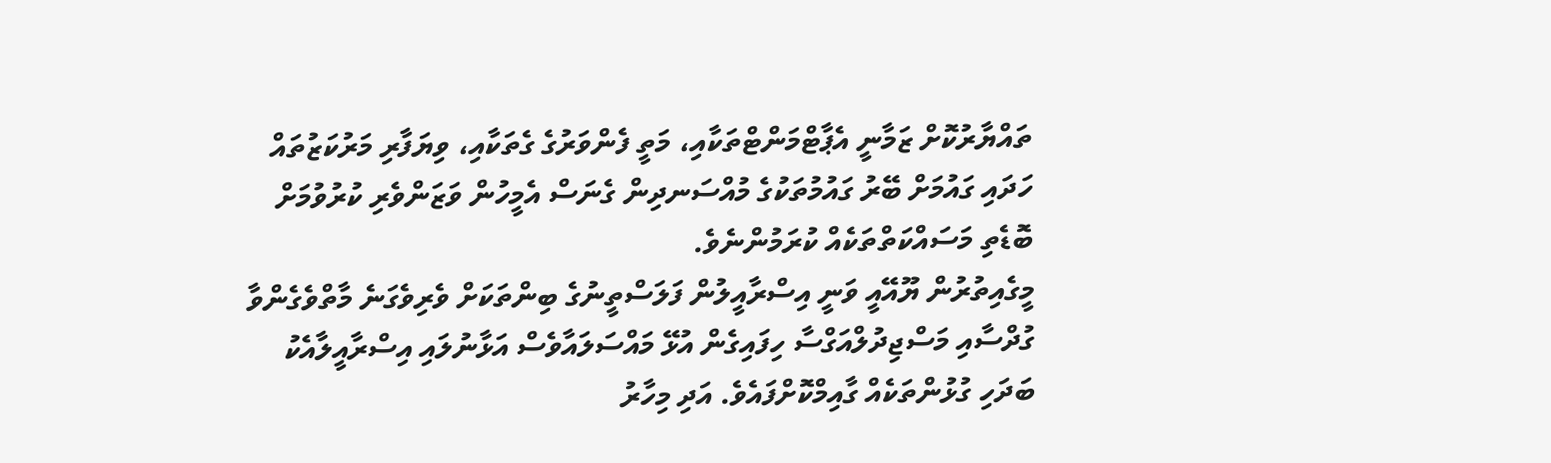ތައްޔާރުކޮށް ޒަމާނީ އެޕާޓްމަންޓްތަކާއި، މަތީ ފެންވަރުގެ ގެތަކާއި، ވިޔަފާރި މަރުކަޒުތައް ހަދައި ގައުމަށް ބޭރު ގައުމުތަކުގެ މުއްސަނދިން ގެނަސް އެމީހުން ވަޒަންވެރި ކުރުވުމަށް ބޮޑެތި މަސައްކަތްތަކެއް ކުރަމުންނެވެ.
މީގެއިތުރުން ޔޫއޭއީ ވަނީ އިސްރާއީލުން ފަލަސްތީނުގެ ބިންތަކަށް ވެރިވެގަނެ މާތްވެގެންވާ ގުދްސާއި މަސްޖިދުލްއަގްސާ ހިފައިގެން އުޅޭ މައްސަލައާވެސް އަޅާނުލައި އިސްރާއީލާއެކު ބަދަހި ގުޅުންތަކެއް ގާއިމްކޮށްފައެވެ. އަދި މިހާރު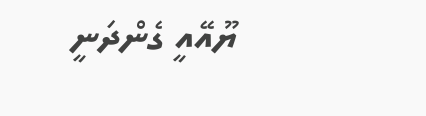ޔޫއޭއީ ގެންދަނީ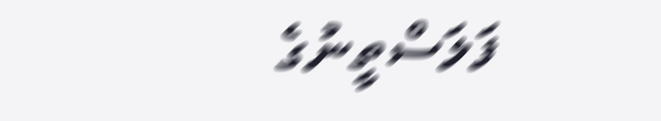ފަލަސްތީނުގެ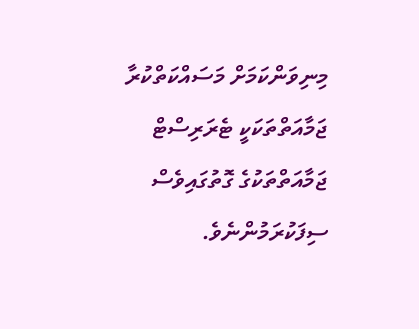މިނިވަންކަމަށް މަސައްކަތްކުރާ ޖަމާއަތްތަކަކީ ޓެރަރިސްޓް ޖަމާއަތްތަކުގެ ގޮތުގައިވެސް ސިފަކުރަމުންނެވެ.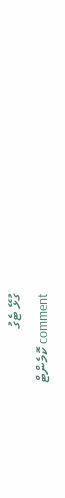ގުޅޭ ޓެގު
comment ކޮމެންޓް